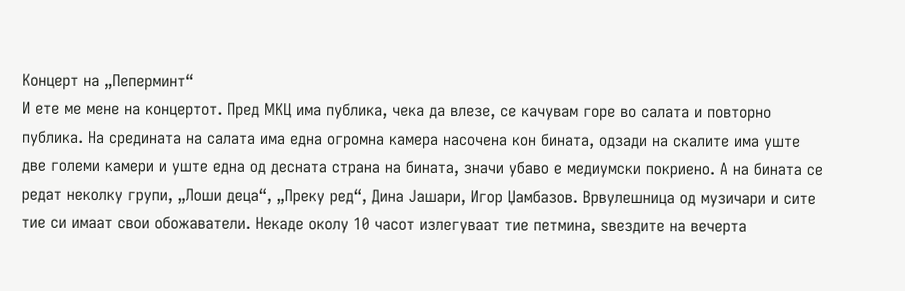Концерт на „Пеперминт“
И ете ме мене на концертот. Пред МКЦ има публика, чека да влезе, се качувам горе во салата и повторно публика. На средината на салата има една огромна камера насочена кон бината, одзади на скалите има уште две големи камери и уште една од десната страна на бината, значи убаво е медиумски покриено. А на бината се редат неколку групи, „Лоши деца“, „Преку ред“, Дина Јашари, Игор Џамбазов. Врвулешница од музичари и сите тие си имаат свои обожаватели. Некаде околу 10 часот излегуваат тие петмина, ѕвездите на вечерта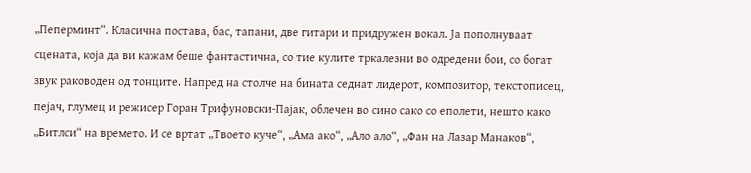„Пеперминт“. Класична постава, бас, тапани, две гитари и придружен вокал. Ја пополнуваат сцената, која да ви кажам беше фантастична, со тие кулите тркалезни во одредени бои, со богат звук раководен од тонците. Напред на столче на бината седнат лидерот, композитор, текстописец, пејач, глумец и режисер Горан Трифуновски-Пајак, облечен во сино сако со еполети, нешто како „Битлси“ на времето. И се вртат „Твоето куче“, „Ама ако“, „Ало ало“, „Фан на Лазар Манаков“,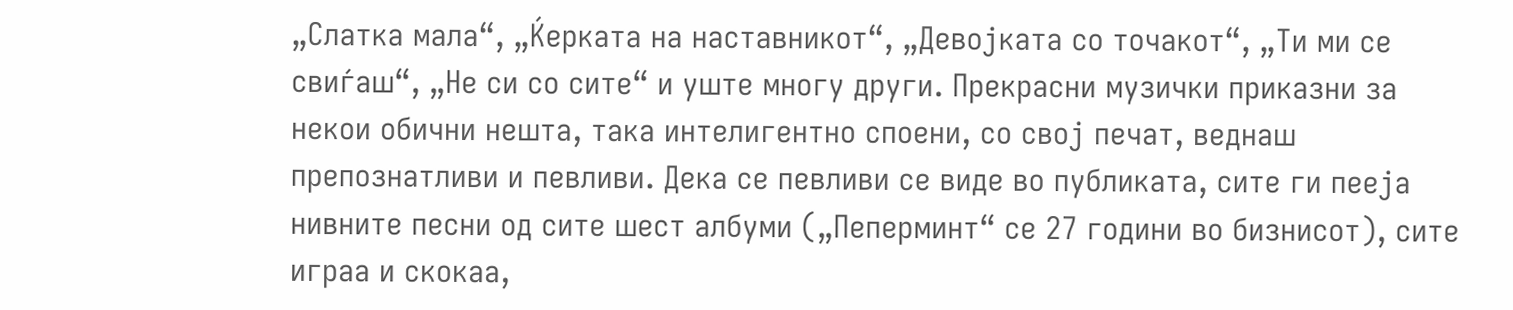„Слатка мала“, „Ќерката на наставникот“, „Девојката со точакот“, „Ти ми се свиѓаш“, „Не си со сите“ и уште многу други. Прекрасни музички приказни за некои обични нешта, така интелигентно споени, со свој печат, веднаш препознатливи и певливи. Дека се певливи се виде во публиката, сите ги пееја нивните песни од сите шест албуми („Пеперминт“ се 27 години во бизнисот), сите играа и скокаа,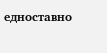едноставно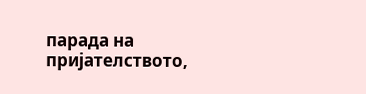парада на пријателството,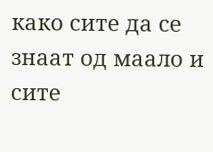како сите да се знаат од маало и сите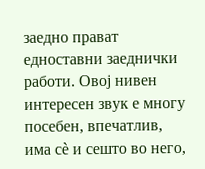заедно прават едноставни заеднички работи. Овој нивен интересен звук е многу посебен, впечатлив, има сѐ и сешто во него,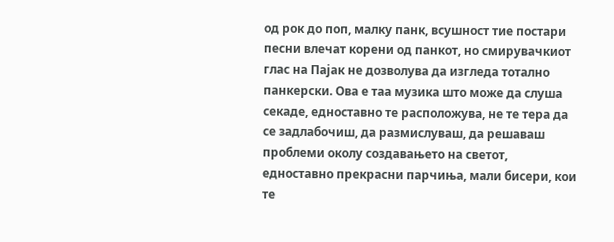од рок до поп, малку панк, всушност тие постари песни влечат корени од панкот, но смирувачкиот глас на Пајак не дозволува да изгледа тотално панкерски. Ова е таа музика што може да слуша секаде, едноставно те расположува, не те тера да се задлабочиш, да размислуваш, да решаваш проблеми околу создавањето на светот, едноставно прекрасни парчиња, мали бисери, кои те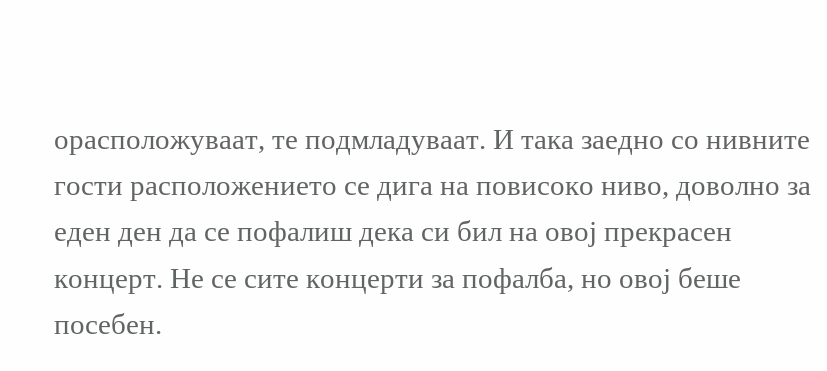орасположуваат, те подмладуваат. И така заедно со нивните гости расположението се дига на повисоко ниво, доволно за еден ден да се пофалиш дека си бил на овој прекрасен концерт. Не се сите концерти за пофалба, но овој беше посебен.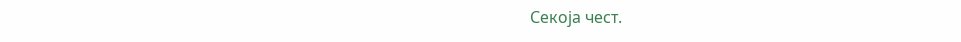Секоја чест.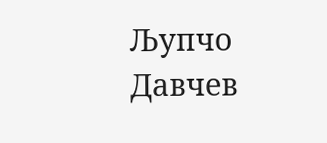Љупчо Давчев